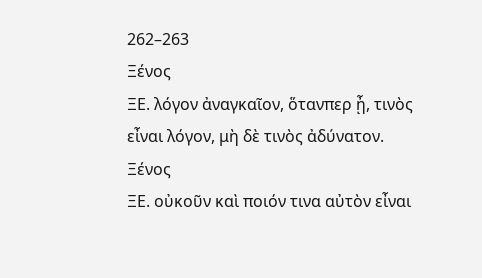262–263
Ξένος
ΞΕ. λόγον ἀναγκαῖον, ὅτανπερ ᾖ, τινὸς εἶναι λόγον, μὴ δὲ τινὸς ἀδύνατον.
Ξένος
ΞΕ. οὐκοῦν καὶ ποιόν τινα αὐτὸν εἶναι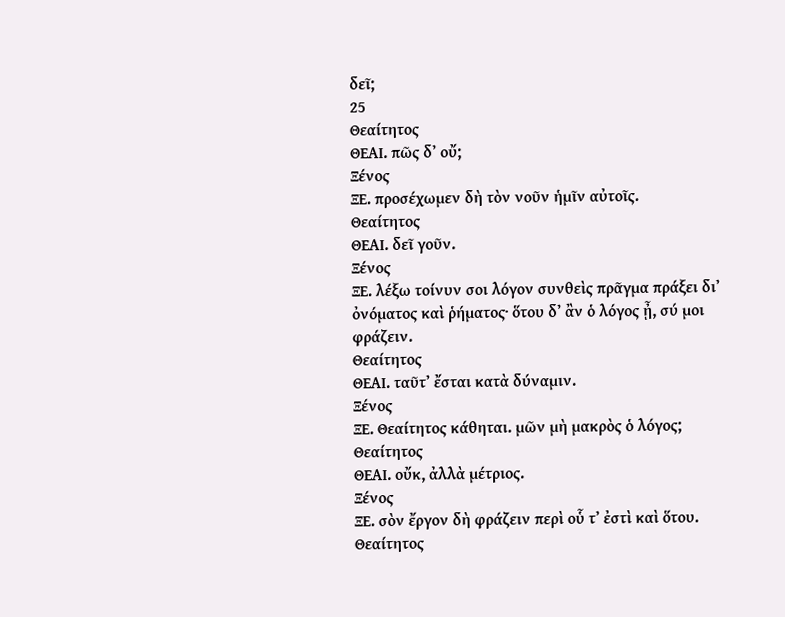δεῖ;
25
Θεαίτητος
ΘΕΑΙ. πῶς δʼ οὔ;
Ξένος
ΞΕ. προσέχωμεν δὴ τὸν νοῦν ἡμῖν αὐτοῖς.
Θεαίτητος
ΘΕΑΙ. δεῖ γοῦν.
Ξένος
ΞΕ. λέξω τοίνυν σοι λόγον συνθεὶς πρᾶγμα πράξει διʼ ὀνόματος καὶ ῥήματος· ὅτου δʼ ἂν ὁ λόγος ᾖ, σύ μοι φράζειν.
Θεαίτητος
ΘΕΑΙ. ταῦτʼ ἔσται κατὰ δύναμιν.
Ξένος
ΞΕ. Θεαίτητος κάθηται. μῶν μὴ μακρὸς ὁ λόγος;
Θεαίτητος
ΘΕΑΙ. οὔκ, ἀλλὰ μέτριος.
Ξένος
ΞΕ. σὸν ἔργον δὴ φράζειν περὶ οὗ τʼ ἐστὶ καὶ ὅτου.
Θεαίτητος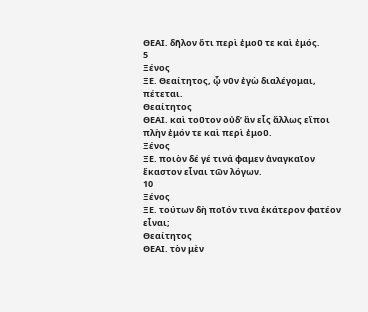ΘΕΑΙ. δῆλον ὅτι περὶ ἐμοῦ τε καὶ ἐμός.
5
Ξένος
ΞΕ. Θεαίτητος, ᾧ νῦν ἐγὼ διαλέγομαι, πέτεται.
Θεαίτητος
ΘΕΑΙ. καὶ τοῦτον οὐδʼ ἂν εἷς ἄλλως εἴποι πλὴν ἐμόν τε καὶ περὶ ἐμοῦ.
Ξένος
ΞΕ. ποιὸν δέ γέ τινά φαμεν ἀναγκαῖον ἕκαστον εἶναι τῶν λόγων.
10
Ξένος
ΞΕ. τούτων δὴ ποῖόν τινα ἑκάτερον φατέον εἶναι;
Θεαίτητος
ΘΕΑΙ. τὸν μὲν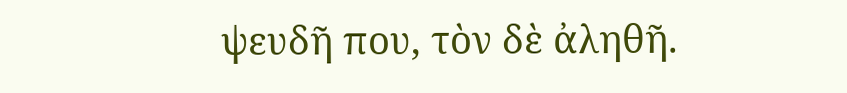ψευδῆ που, τὸν δὲ ἀληθῆ.